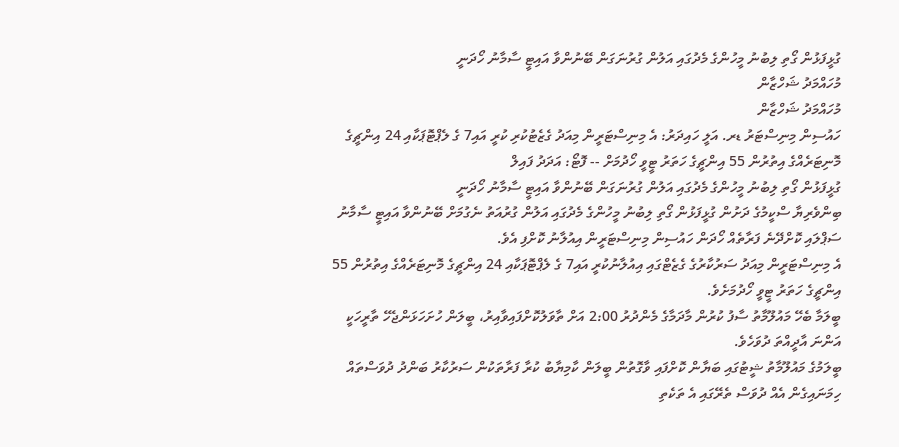ގުޅީފަޅުން ގޯތި ލިބުނު މީހުންގެ މެދުގައި އަލުން ގުރުނަގަން ބޭނުންވާ އައިޓީ ސާމާނު ހޯދަނީ
މުހައްމަދު ޝަހްޒާން
މުހައްމަދު ޝަހްޒާން
ހައުސިން މިނިސްޓަރު ޑރ. އަލީ ހައިދަރު: އެ މިނިސްޓަރީން މިއަދު ގެޒެޓުކުރި ކުރީ އައި7 ގެ ލެޕްޓޮޕަކާއި 24 އިންޗީގެ މޮނިޓަރެއްގެ އިތުރުން 55 އިންޗީގެ ހަތަރު ޓީވީ ހޯދުމަށް -- ފޮޓޯ: އަދަދު ފައިލް
ގުޅީފަޅުން ގޯތި ލިބުނު މީހުންގެ މެދުގައި އަލުން ގުރުނަގަން ބޭނުންވާ އައިޓީ ސާމާނު ހޯދަނީ
ބިންވެރިޔާ ސްކީމުގެ ދަށުން ގުޅީފަޅުން ގޯތި ލިބުނު މީހުންގެ މެދުގައި އަލުން ގުރުއަތު ނެގުމަށް ބޭނުންވާ އައިޓީ ސާމާނު ސަޕްލައި ކޮށްދޭނެ ފަރާތެއް ހޯދަން ހައުސިން މިނިސްޓަރީން އިއުލާނު ކޮށްފި އެވެ.
އެ މިނިސްޓަރީން މިއަދު ސަރުކާރުގެ ގެޒެޓްގައި އިއުލާނުކުރީ އައި7 ގެ ލެޕްޓޮޕަކާއި 24 އިންޗީގެ މޮނިޓަރެއްގެ އިތުރުން 55 އިންޗީގެ ހަތަރު ޓީވީ ހޯދުމަށެވެ.
ބީލަމާ ބެހޭ މައުލޫމާތު ސާފު ކުރުން މާދަމާގެ މެންދުރު 2:00 އަށް ތާވަލުކޮށްފައިވާއިރު، ބީލަން ހުށަހަޅަންޖެހޭ ތާރީހަކީ އަންނަ އާދީއްތަ ދުވަހެވެ.
ބީލަމުގެ މައުލޫމާތު ޝީޓުގައި ބަޔާން ކޮށްފައި ވާގޮތުން ބީލަން ކާމިޔާބު ކުރާ ފަރާތަކުން ސަރުކާރު ބަންދު ދުވަސްތައް ހިމަނައިގެން އެއް ދުވަސް ތެރޭގައި އެ ތަކެތި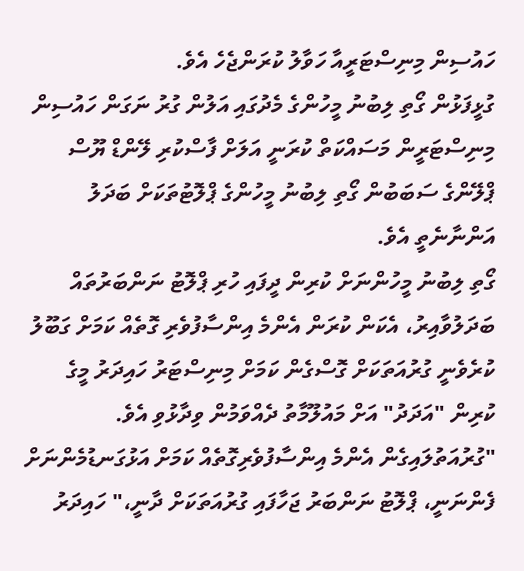ހައުސިން މިނިސްޓަރީއާ ހަވާލު ކުރަންޖެހެ އެވެ.
ގުޅީފަޅުން ގޯތި ލިބުނު މީހުންގެ މެދުގައި އަލުން ގުރު ނަގަން ހައުސިން މިނިސްޓަރީން މަސައްކަތް ކުރަނީ އަލަށް ފާސްކުރި ލޭންޑް ޔޫސް ޕްލޭންގެ ސަބަބުން ގޯތި ލިބުނު މީހުންގެ ޕްލޮޓުތަކަށް ބަދަލު އަންނާނެތީ އެވެ.
ގޯތި ލިބުނު މީހުންނަށް ކުރިން ދީފައި ހުރި ޕްލޮޓު ނަންބަރުތައް ބަދަލުވާއިރު، އެކަން ކުރަން އެންމެ އިންސާފުވެރި ގޮތެއް ކަމަށް ގަބޫލު ކުރެވެނީ ގުރުއަތަކަށް ގޮސްގެން ކަމަށް މިނިސްޓަރު ހައިދަރު މީގެ ކުރިން "އަދަދު" އަށް މައުލޫމާތު ދެއްވަމުން ވިދާޅުވި އެވެ.
"ގުރުއަތުލައިގެން އެންމެ އިންސާފުވެރިގޮތެއް ކަމަށް އަޅުގަނޑުމެންނަށް ފެންނަނީ، ޕްލޮޓު ނަންބަރު ޖަހާފައި ގުރުއަތަކަށް ދާނީ،" ހައިދަރު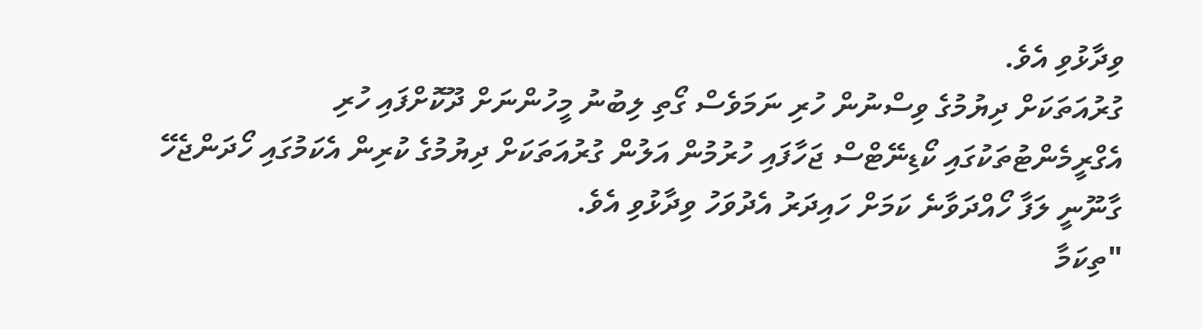ވިދާޅުވި އެވެ.
ގުރުއަތަކަށް ދިޔުމުގެ ވިސްނުން ހުރި ނަމަވެސް ގޯތި ލިބުނު މީހުންނަށް ދޫކޮށްފައި ހުރި އެގްރީމެންޓުތަކުގައި ކޯޑިނޭޓްސް ޖަހާފައި ހުރުމުން އަލުން ގުރުއަތަކަށް ދިޔުމުގެ ކުރިން އެކަމުގައި ހޯދަންޖެހޭ ގާނޫނީ ލަފާ ހޯއްދަވާނެ ކަމަށް ހައިދަރު އެދުވަހު ވިދާޅުވި އެވެ.
"ތިކަމާ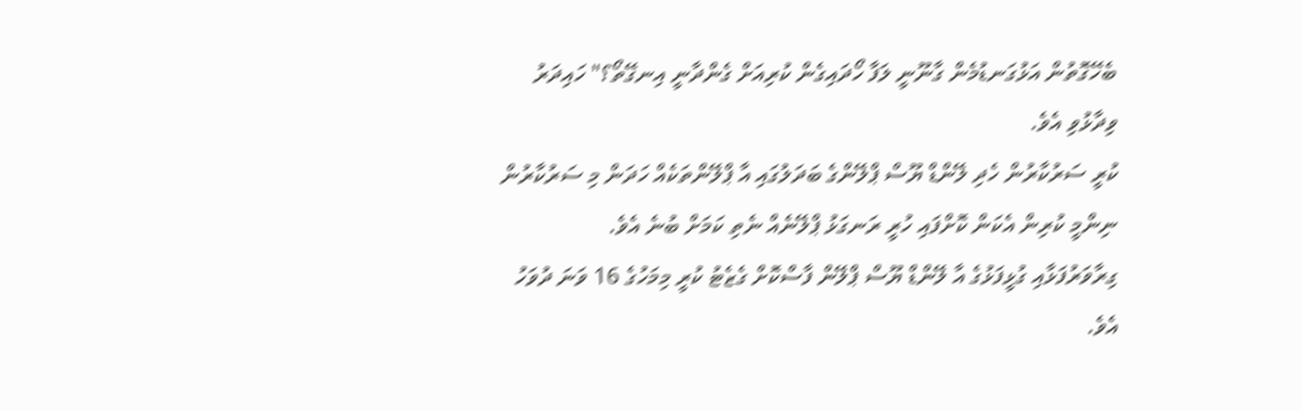ބެހޭގޮތުން އަޅުގަނޑުމެން ގާނޫނީ ލަފާ ހޯދައިގެން ކުރިއަށް ގެންދާނީ އިނގޭތޯ؟" ހައިދަރު ވިދާޅުވި އެވެ.
ކުރީ ސަރުކާރުން ހެދި ލޭންޑް ޔޫސް ޕްލޭންގެ ބަދަލުގައި އާ ޕްލޭންތަކެއް ހަދަން މި ސަރުކާރުން ނިންމީ ކުރިން އެކަން ކޮށްފައި ހުރީ ރަނގަޅު ޕްލޭނެއް ނެތި ކަމަށް ބުނެ އެވެ.
ގިރާވަރުފަޅާއި ގުޅީފަޅުގެ އާ ލޭންޑް ޔޫސް ޕްލޭން ފާސްކޮށް ގެޒެޓު ކުރީ މިމަހުގެ 16 ވަނަ ދުވަހު އެވެ.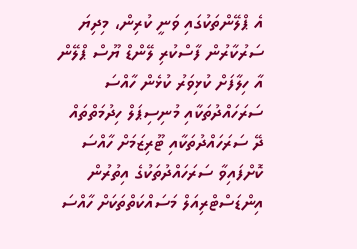އެ ޕްލޭންތަކުގައި ވަނީ ކުރިން، މިދިޔަ ސަރުކާރުން ފާސްކުރި ލޭންޑް ޔޫސް ޕްލޭން އާ ހިލާފަށް ކުޅިވަރު ކުޅެން ހާއްސަ ސަރަހައްދުތަކާއި މުނިސިޕަލް ހިދުމަތްތައް ދޭ ސަރަހައްދުތަކާއި ޓޫރިޒަމަށް ހާއްސަ ކޮށްފައިވާ ސަރަހައްދުތަކުގެ އިތުރުން އިންޑަސްޓްރިއަލް މަސައްކަތްތަކަށް ހާއްސަ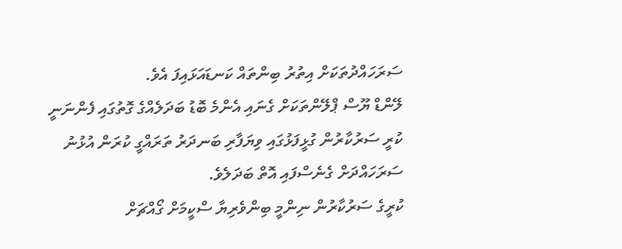ސަރަހައްދުތަކަށް އިތުރު ބިންތައް ކަނޑައަޅައިފަ އެވެ.
ލޭންޑް ޔޫސް ޕްލޭންތަކަށް ގެނައި އެންމެ ބޮޑު ބަދަލެއްގެ ގޮތުގައި ފެންނަނީ ކުރީ ސަރުކާރުން ގުޅީފަޅުގައި ވިޔަފާރި ބަނދަރު ތަރައްގީ ކުރަން އުޅުނު ސަރަހައްދަށް ގެނެސްފައި އޮތް ބަދަލެވެ.
ކުރީގެ ސަރުކާރުން ނިންމީ ބިންވެރިޔާ ސްކީމަށް ގޯއްޗަށް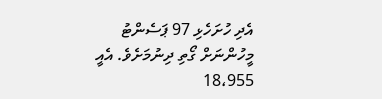އެދި ހުށަހެޅި 97 ޕަސެންޓު މީހުންނަށް ގޯތި ދިނުމަށެވެ. އެއީ 18،955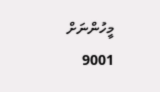މީހުންނަށް 9001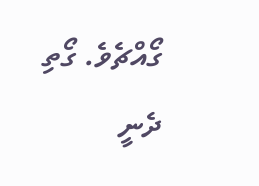ގޯއްޗެވެ. ގޯތި ދެނީ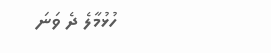ހުޅުމާލެ ދެ ވަނަ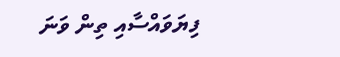ފިޔަވައްސާއި ތިން ވަނަ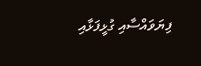ފިޔަވައްސާއި ގުޅީފަޅާއި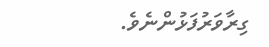ގިރާވަރުފަޅުންނެވެ.